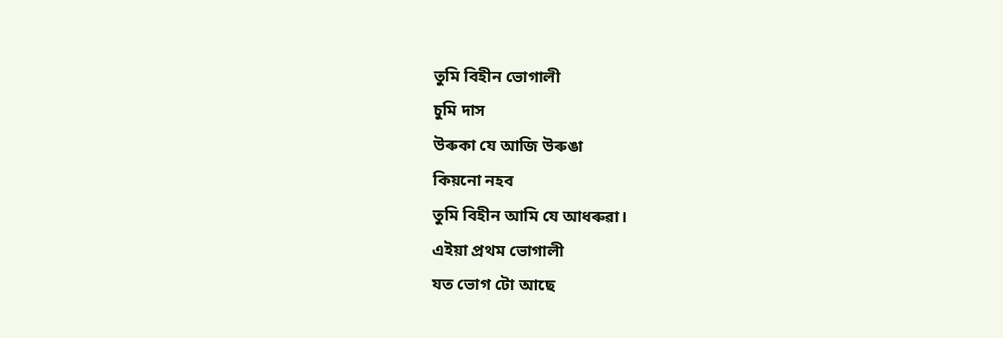তুমি বিহীন ভোগালী
চুমি দাস
উৰুকা যে আজি উৰুঙা
কিয়নো নহব
তুমি বিহীন আমি যে আধৰুৱা।
এইয়া প্ৰথম ভোগালী
যত ভোগ টো আছে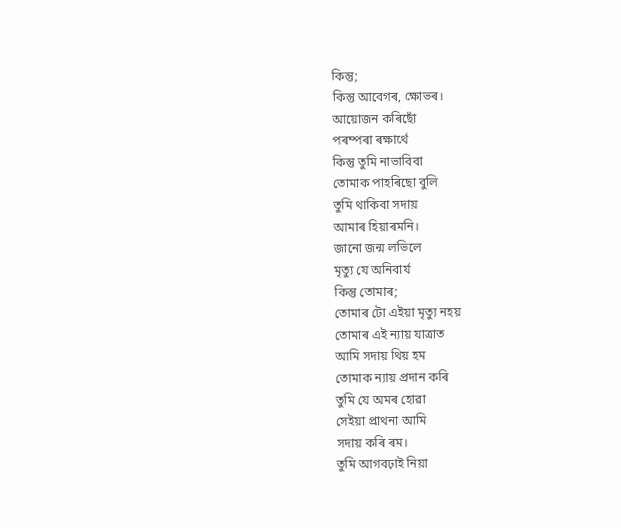কিন্তু;
কিন্তু আবেগৰ, ক্ষোভৰ।
আয়োজন কৰিছোঁ
পৰম্পৰা ৰক্ষাৰ্থে
কিন্তু তুমি নাভাবিবা
তোমাক পাহৰিছো বুলি
তুমি থাকিবা সদায়
আমাৰ হিয়াৰমনি।
জানো জন্ম লভিলে
মৃত্যু যে অনিবাৰ্য
কিন্তু তোমাৰ;
তোমাৰ টো এইয়া মৃত্যু নহয়
তোমাৰ এই ন্যায় যাত্ৰাত
আমি সদায় থিয় হম
তোমাক ন্যায় প্ৰদান কৰি
তুমি যে অমৰ হোৱা
সেইয়া প্ৰাথনা আমি
সদায় কৰি ৰম।
তুমি আগবঢ়াই নিয়া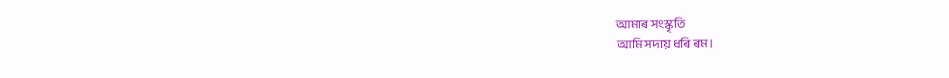আমাৰ সংস্কৃতি
আমি সদায় ধৰি ৰম।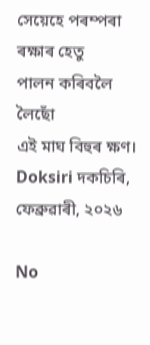সেয়েহে পৰম্পৰা ৰক্ষাৰ হেতু
পালন কৰিবলৈ লৈছোঁ
এই মাঘ বিহুৰ ক্ষণ।
Doksiri দকচিৰি, ফেব্ৰুৱাৰী, ২০২৬

No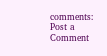comments:
Post a Comment